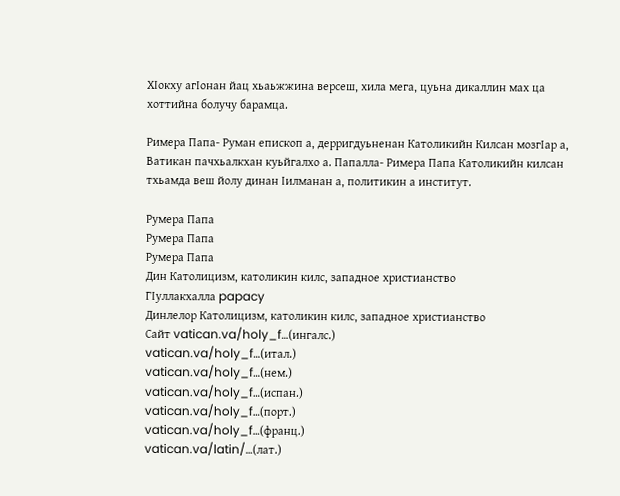ХӀокху агӀонан йац хьаьжжина версеш, хила мега, цуьна дикаллин мах ца хоттийна болучу барамца.

Римера Папа- Руман епископ а, дерригдуьненан Католикийн Килсан мозгӀар а, Ватикан пачхьалкхан куьйгалхо а. Папалла- Римера Папа Католикийн килсан тхьамда веш йолу динан Ӏилманан а, политикин а институт.

Румера Папа
Румера Папа
Румера Папа
Дин Католицизм, католикин килс, западное христианство
ГӀуллакхалла papacy
Динлелор Католицизм, католикин килс, западное христианство
Сайт vatican.va/holy_f…(ингалс.)
vatican.va/holy_f…(итал.)
vatican.va/holy_f…(нем.)
vatican.va/holy_f…(испан.)
vatican.va/holy_f…(порт.)
vatican.va/holy_f…(франц.)
vatican.va/latin/…(лат.)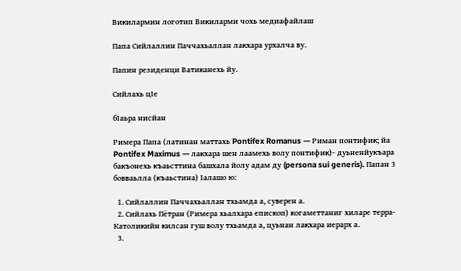Викилармин логотип Викиларми чохь медиафайлаш

Папа Сийлаллин Паччахьаллан лакхара урхалча ву.

Папин резиденци Ватиканехь йу.

Сийлахь цӀе

бӀаьра нисйан

Римера Папа (латинан маттахь Pontifex Romanus — Риман понтифик; йа Pontifex Maximus — лакхара шен лаамехь волу понтифик)- дуьненйукъара бакъонехь къаьсттина башхала йолу адам ду (persona sui generis). Папан 3 бовваьлла (къаьстина) Ӏалашо ю:

  1. Сийлаллин Паччахьаллан тхьамда а, суверен а.
  2. Сийлахь Пётран (Римера хьалхара епископ) когаметтаниг хиларе терра- Католикийн килсан гуш волу тхьамда а, цуьнан лакхара иерарх а.
  3.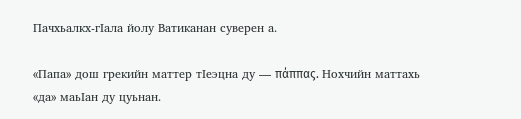Пачхьалкх-гӀала йолу Ватиканан суверен а.

«Папа» дош грекийн маттер тӀеэцна ду — πάππας. Нохчийн маттахь «да» маьӀан ду цуьнан.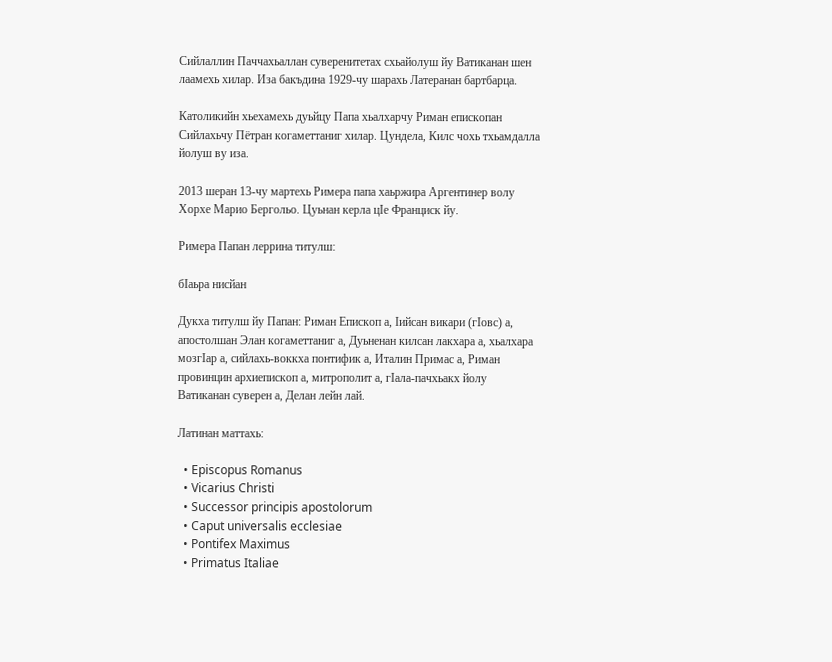Сийлаллин Паччахьаллан суверенитетах схьайолуш йу Ватиканан шен лаамехь хилар. Иза бакъдина 1929-чу шарахь Латеранан бартбарца.

Католикийн хьехамехь дуьйцу Папа хьалхарчу Риман епископан Сийлахьчу Пётран когаметтаниг хилар. Цундела, Килс чохь тхьамдалла йолуш ву иза.

2013 шеран 13-чу мартехь Римера папа хаьржира Аргентинер волу Хорхе Марио Бергольо. Цуьнан керла цӀе Франциск йу.

Римера Папан леррина титулш:

бӀаьра нисйан

Дукха титулш йу Папан: Риман Епископ а, Ӏийсан викари (гӀовс) а, апостолшан Элан когаметтаниг а, Дуьненан килсан лакхара а, хьалхара мозгӀар а, сийлахь-воккха понтифик а, Италин Примас а, Риман провинцин архиепископ а, митрополит а, гӀала-пачхьакх йолу Ватиканан суверен а, Делан лейн лай.

Латинан маттахь:

  • Episcopus Romanus
  • Vicarius Christi
  • Successor principis apostolorum
  • Caput universalis ecclesiae
  • Pontifex Maximus
  • Primatus Italiae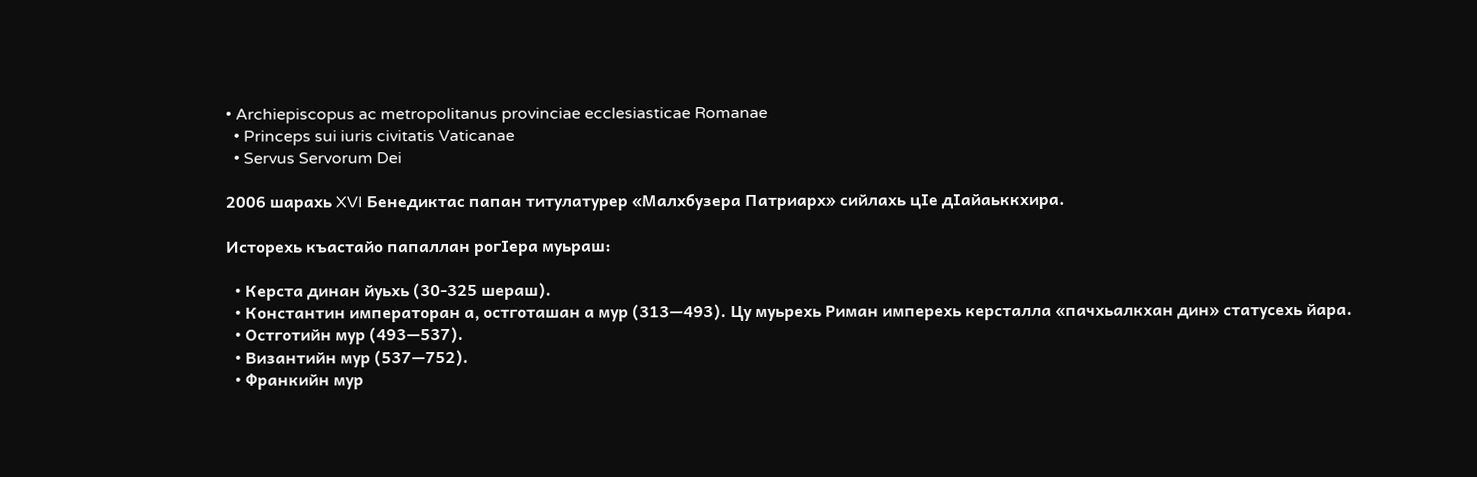• Archiepiscopus ac metropolitanus provinciae ecclesiasticae Romanae
  • Princeps sui iuris civitatis Vaticanae
  • Servus Servorum Dei

2006 шарахь XVI Бенедиктас папан титулатурер «Малхбузера Патриарх» сийлахь цӀе дӀайаьккхира.

Исторехь къастайо папаллан рогӀера муьраш:

  • Керста динан йуьхь (30-325 шераш).
  • Константин императоран а, остготашан а мур (313—493). Цу муьрехь Риман имперехь керсталла «пачхьалкхан дин» статусехь йара.
  • Остготийн мур (493—537).
  • Византийн мур (537—752).
  • Франкийн мур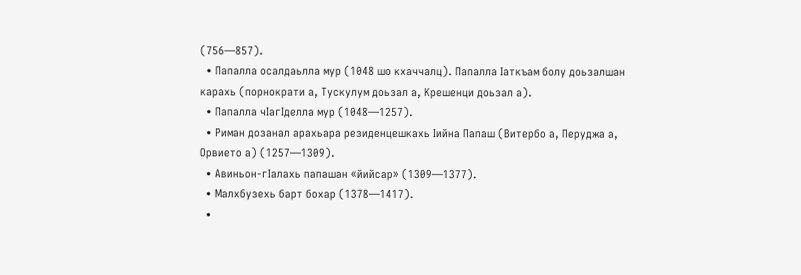(756—857).
  • Папалла осалдаьлла мур (1048 шо кхаччалц). Папалла Ӏаткъам болу доьзалшан карахь (порнократи а, Тускулум доьзал а, Крешенци доьзал а).
  • Папалла чӀагӀделла мур (1048—1257).
  • Риман дозанал арахьара резиденцешкахь Ӏийна Папаш (Витербо а, Перуджа а, Орвието а) (1257—1309).
  • Авиньон-гӀалахь папашан «йийсар» (1309—1377).
  • Малхбузехь барт бохар (1378—1417).
  •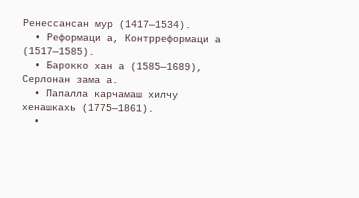Ренессансан мур (1417—1534).
  • Реформаци а, Контрреформаци а (1517—1585).
  • Барокко хан а (1585—1689), Серлонан зама а.
  • Папалла карчамаш хилчу хенашкахь (1775—1861).
  •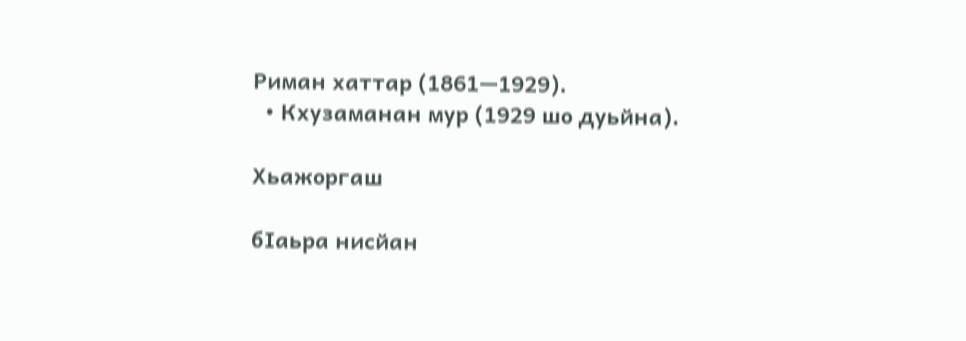Риман хаттар (1861—1929).
  • Кхузаманан мур (1929 шо дуьйна).

Хьажоргаш

бӀаьра нисйан